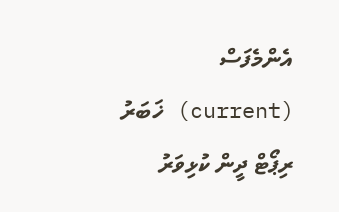އެންމެފަސް (current) ޚަބަރު ރިޕޯޓް ދީން ކުޅިވަރު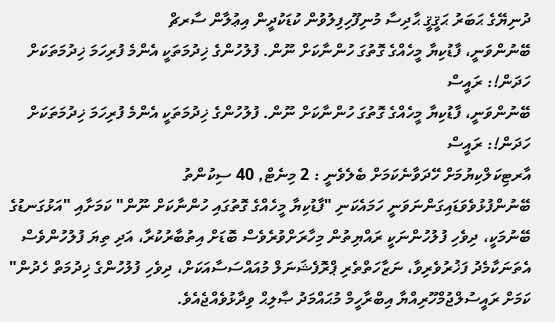ދުނިޔޭގެ ޙަބަރު ޙަޤީޤީ ޙާދިސާ މުނިފޫހިފިލުވުން ކުޑަކުދީން އިޢުލާން ސާރޗް
ބޭނުންވަނީ، ފާޑުކިޔާ މީހެއްގެ ގޮތުގަ ހުންނާކަށް ނޫން. ފުލުހުންގެ ޚިދުމަތަކީ އެންމެ ފުރިހަމަ ޚިދުމަތަކަށް ހަދަން!: ރައީސް
ބޭނުންވަނީ، ފާޑުކިޔާ މީހެއްގެ ގޮތުގަ ހުންނާކަށް ނޫން. ފުލުހުންގެ ޚިދުމަތަކީ އެންމެ ފުރިހަމަ ޚިދުމަތަކަށް ހަދަން!: ރައީސް
އާރޓިކަލްކިޔުމަށް ހޭދަވާނެކަމަށް ބެލެވެނީ : 2 މިނެޓް, 40 ސިކުންތު
ބޭނުންފުޅުވެވަޑައިގަންނަވަނީ ހަމައެކަނި "ފާޑުކިޔާ މީހެއްގެ ގޮތުގައި ހުންނާކަށް ނޫން" ކަމަށާއި "އަޅުގަނޑުގެ ބޭނުމަކީ، ދިވެހި ފުލުހުންނަކީ ރައްޔިތުން މިހާރަށްވުރެވެސް ބޮޑަށް އިތުބާރުކުރާ، އަދި ތިޔަ ފުލުހުންވެސް އެތަނަކާމެދު ފަޚުރުވެރިވާ، ނަޒާހަތްތެރި ޕްރޮފެޝަނަލް މުއައްސަސާއަކަށް، ދިވެހި ފުލުހުންގެ ޚިދުމަތް ހެދުން" ކަމަށް ރައީސުލްޖުމްހޫރިއްޔާ އިބްރާހީމް މުޙައްމަދު ޞާލިޙް ވިދާޅުވެއްޖެއެވެ.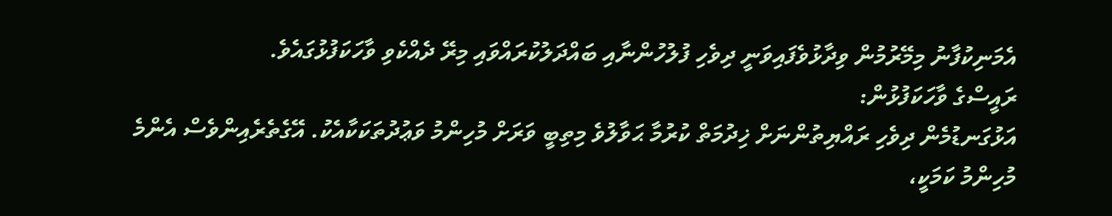އެމަނިކުފާނު މިމޭރުމުން ވިދާޅުވެފައިވަނީ ދިވެހި ފުލުހުންނާއި ބައްދަލުކުރައްވައި މިރޭ ދެއްކެވި ވާހަކަފުޅުގައެވެ.
ރައީސްގެ ވާހަކަފުޅުން:
އަޅުގަނޑުމެން ދިވެހި ރައްޔިތުންނަށް ޚިދުމަތް ކުރުމާ ޙަވާލުވެ މިތިބީ ވަރަށް މުހިންމު ވަޢުދުތަކަކާއެކު. އޭގެތެރެއިންވެސް އެންމެ މުހިންމު ކަމަކީ،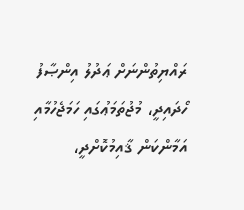ރައްޔިތުންނަށް ޢަދުލު އިންޞާފު ހޯދައިދީ، މުޖުތަމަޢުގައި ހަމަޖެހުމާއި އަމާންކަން ޤާއިމުކޮށްދީ،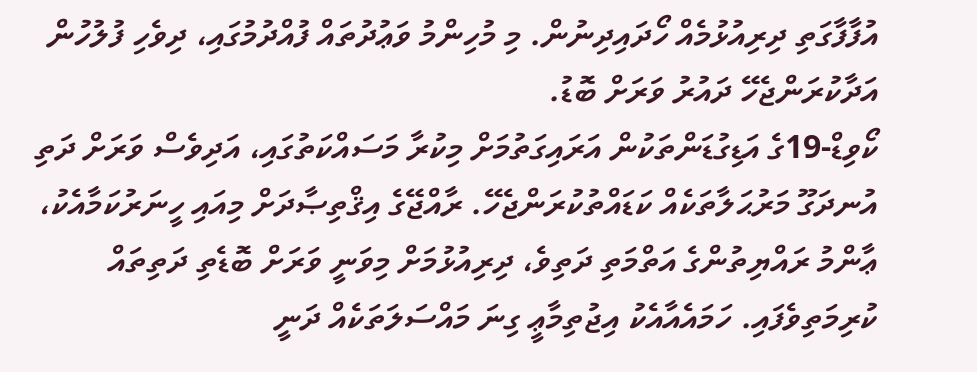އުފާފާގަތި ދިރިއުޅުމެއް ހޯދައިދިނުން. މި މުހިންމު ވަޢުދުތައް ފުއްދުމުގައި، ދިވެހި ފުލުހުން އަދާކުރަންޖެހޭ ދައުރު ވަރަށް ބޮޑު.
ކޯވިޑް-19ގެ އަޑިގުޑަންތަކުން އަރައިގަތުމަށް މިކުރާ މަސައްކަތުގައި، އަދިވެސް ވަރަށް ދަތި އުނދަގޫ މަރުޙަލާތަކެއް ކަޑައްތުކުރަންޖެހޭ. ރާއްޖޭގެ އިޤްތިޞާދަށް މިއައި ހީނަރުކަމާއެކު، ޢާންމު ރައްޔިތުންގެ އަތްމަތި ދަތިވެ، ދިރިއުޅުމަށް މިވަނީ ވަރަށް ބޮޑެތި ދަތިތައް ކުރިމަތިވެފައި. ހަމައެއާއެކު އިޖުތިމާޢީ ގިނަ މައްސަލަތަކެއް ދަނީ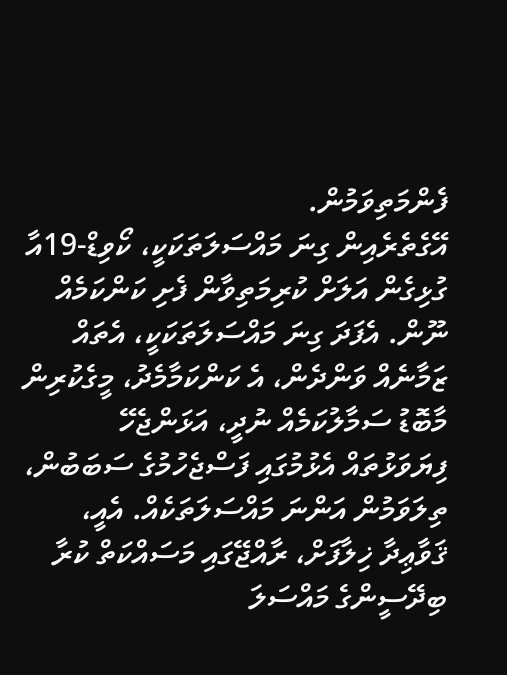ފެންމަތިވަމުން.
އޭގެތެރެއިން ގިނަ މައްސަލަތަކަކީ، ކޯވިޑް-19އާ ގުޅިގެން އަލަށް ކުރިމަތިވާން ފެށި ކަންކަމެއް ނޫން. އެފަދަ ގިނަ މައްސަލަތަކަކީ، އެތައް ޒަމާނެއް ވަންދެން، އެ ކަންކަމާމެދު، މީގެކުރިން މާބޮޑު ސަމާލުކަމެއް ނުދީ، އަޅަންޖެހޭ ފިޔަވަޅުތައް އެޅުމުގައި ފަސްޖެހުމުގެ ސަބަބުން، ތިލަވަމުން އަންނަ މައްސަލަތަކެއް. އެއީ، ޤަވާޢިދާ ޚިލާފަށް، ރާއްޖޭގައި މަސައްކަތް ކުރާ ބިދޭސީންގެ މައްސަލަ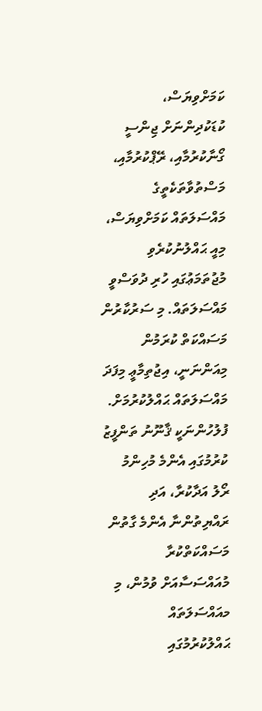ކަމަށްވިޔަސް، ކުޑަކުދިންނަށް ޖިންސީ ގޯނާކުރުމާއި، ރޭޕްކުރުމާއި، މަސްތުވާތަކެތީގެ މައްސަލަތައް ކަމަށްވިޔަސް، މިއީ ޙައްލުނުކުރެވި މުޖުތަމަޢުގައި ހުރި ދުވަސްވީ މައްސަލަތައް. މި ސަރުކާރުން މަސައްކަތް ކުރަމުން މިއަންނަނީ، އިޖުތިމާޢީ މިފަދަ މައްސަލަތައް ޙައްލުކުރުމަށް.
ފުލުހުންނަކީ ޤާނޫނު ތަންފީޒު ކުރުމުގައި އެންމެ މުހިންމު ރޯލު އަދާކުރާ، އަދި ރައްޔިތުންނާ އެންމެ ގާތުން މަސައްކަތްކުރާ މުއައްސަސާއަށް ވުމުން، މި މއައްސަލަތައް ޙައްލުކުރުމުގައި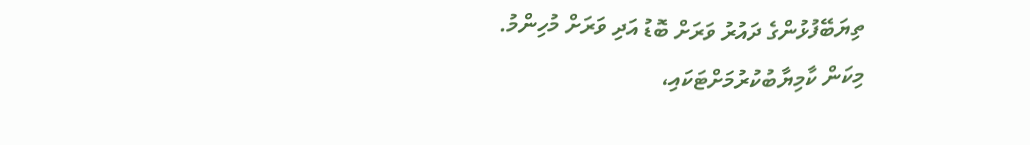ތިޔަބޭފުޅުންގެ ދައުރު ވަރަށް ބޮޑު އަދި ވަރަށް މުހިންމު.
މިކަން ކާމިޔާބުކުރުމަށްޓަކައި،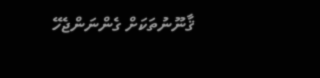ޤާނޫނުތަކަށް ގެންނަންޖެހޭ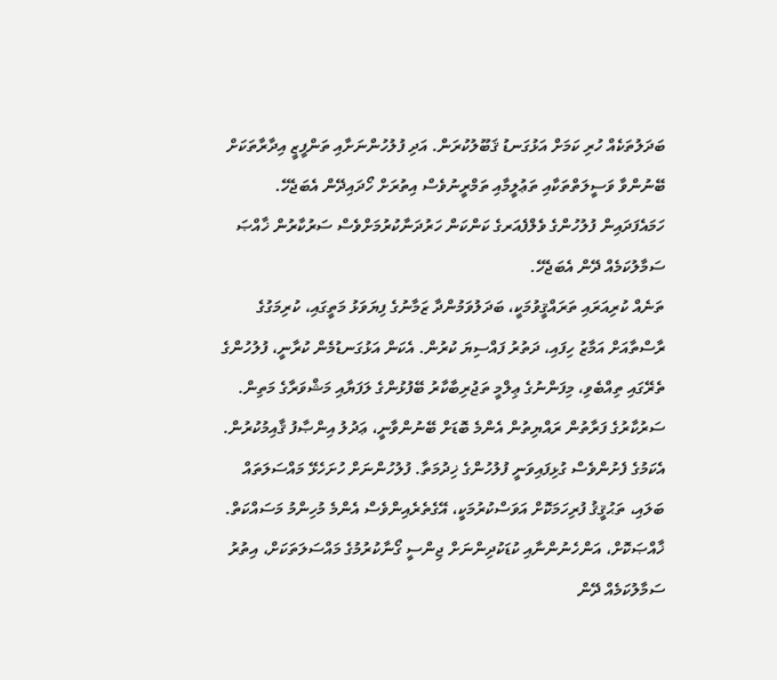ބަދަލުތަކެއް ހުރި ކަމަށް އަޅުގަނޑު ޤަބޫލުކުރަން. އަދި ފުލުހުންނަށާއި ތަންފީޒީ އިދާރާތަކަށް ބޭނުންވާ ވަސީލަތްތަކާއި ތަޢުލީމާއި ތަމްރީނުވެސް އިތުރަށް ހޯދައިދޭން އެބަޖެހޭ. ހަމައެފަދައިން ފުލުހުންގެ ވެލްފެއަރގެ ކަންކަން ހަރުދަނާކުރުމަށްވެސް ސަރުކާރުން ޚާއްޞަ ސަމާލުކަމެއް ދޭން އެބަޖެހޭ.
ތަނެއް ކުރިއަރައި ތަރައްޤީވުމަކީ، ބަދަލުވަމުންދާ ޒަމާނުގެ ފިޔަވަޅު މަތީގައި، ކުރިމަގުގެ ރާސްތާއަށް އަމާޒު ހިފައި، ދަތުރު ފައްސިޔަ ކުރުން. އެކަން އަޅުގަނޑުމެން ކުރާނީ، ފުލުހުންގެ ތެރޭގައި ތިއްބެވި، މިފަންނުގެ ޢިލްމީ ތަޖުރިބާކާރު ބޭފުޅުންގެ ލަފަޔާއި މަޝްވަރާގެ މަތިން.
ސަރުކާރުގެ ފަރާތުން ރައްޔިތުން އެންމެ ބޮޑަށް ބޭނުންވާނީ، ޢަދުލު އިންޞާފު ޤާއިމުކުރުން. އެކަމުގެ ފެށުންވެސް ގުޅިފައިވަނީ ފުލުހުންގެ ޚިދުމަތާ. ފުލުހުންނަށް ހުށަހެޅޭ މައްސަލަތައް ބަލައި، ތަޙުޤީޤު ފުރިހަމަކޮށް އަވަސްކުރުމަކީ، އޭގެތެރެއިންވެސް އެންމެ މުހިންމު މަސައްކަތް. ޚާއްޞަކޮށް، އަންހެނުންނާއި ކުޑަކުދިންނަށް ޖިންސީ ގޯނާކުރުމުގެ މައްސަލަތަކަށް، އިތުރު ސަމާލުކަމެއް ދޭން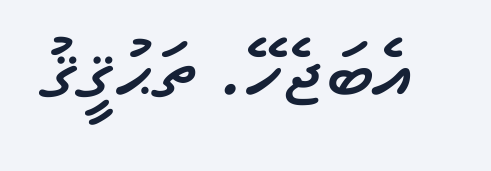އެބަޖެހޭ. ތަޙުޤީޤު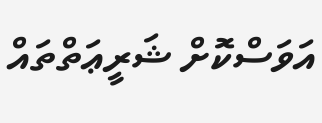އަވަސްކޮށް ޝަރީޢަތްތައް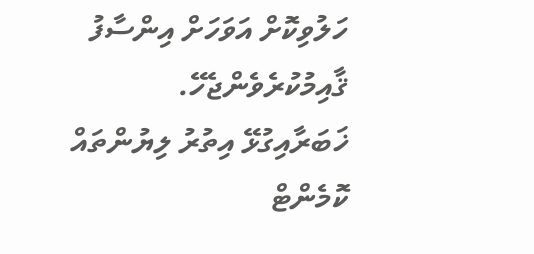ހަލުވިކޮށް އަވަހަށް އިންސާފު ޤާއިމުކުރެވެންޖެހޭ.
ޚަބަރާއިގުޅޭ އިތުރު ލިޔުންތައް
ކޮމެންޓް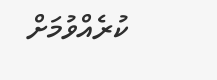ކުރެއްވުމަށް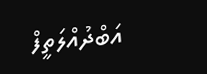އަބްދުއްލަތީފް